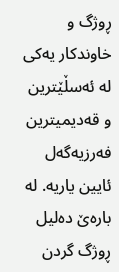ڕوژگ و خاوندکار یەکی لە ئەسڵێترین و قەدیمیترین فەرزیەگەل ئایین یاریە. لە بارەێ دەلیل ڕوژگ گردن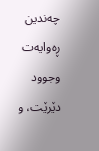چەندین ڕەوایەت وجوود دێرێت، و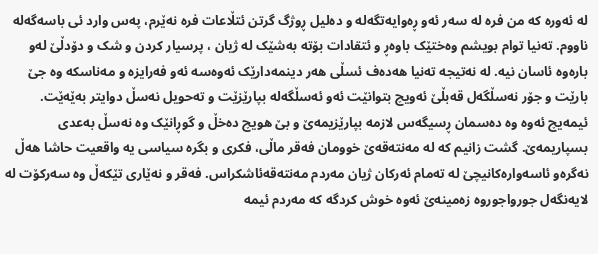لە ئەورە کە من فرە لە سەر ئەو ڕەوایەتگەلە و دەلیل ڕوژگ گرتن ئتڵاعات فرە نەێرم، پەس وارد ئی باسەگەلە ناووم. تەنیا توام بویشم وەختێک باوەڕ و ئتقادات بۆتە بەشێک لە ژیان ، پرسیار کردن و شک و دۆدڵێ لەو بارەوە ئاسان نیە. لە نەتیجە تەنیا هەدەف ئسڵی هەر دینمەدارێک ئەوەسە ئەو فەرایزە و مەناسکە وە جێ بارێت و جۆر نەسڵگەل قەبڵێ ئەویچ بتوانێت ئەو ئەسڵگەلە بپارێزێت و تەحویل نەسڵ دوایتر بەێەێت. ئیمەیچ ئەوە وە دەسمان ڕسیگەس لازمە بپارێزیمەێ و بێ هویچ دەخڵ و گوڕانێک وە نەسڵ بەعدی بسپاریمەێ. گشت زانیم کە لە مەنتەقەێ خوومان فەقر ماڵی، فکری و بگرە سیاسی یە واقعیت حاشا هەڵ نەگرەو ئاسەوارەکانیچێ لە تەمام ئەرکان ژیان مەردم مەنتەقەئاشکراس. فەقر و نەێاری تێکەڵ وە سەرکۆت لە لایەنگەل جورواجوروە زەمینەێ ئەوە خوش کردگە کە مەردم ئیمە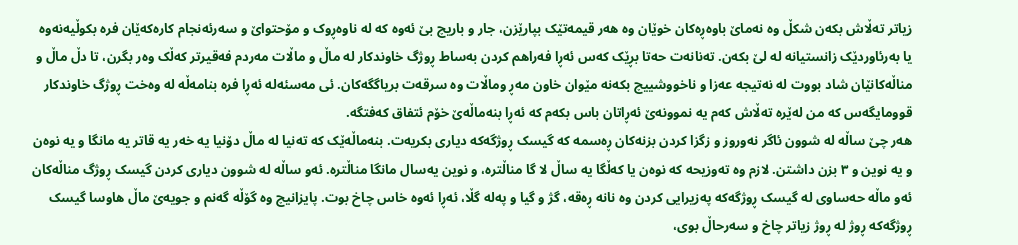زیاتر تەڵاش بکەن شکڵ وە نەماێ باوەڕەکان خوێان وە هەر قیمەتێک بپارێزن، جار و باریچ بێ ئەوە کە لە ناوەڕوک و مۆحتواێ و سەرئەنجام کارەکەێان فرە بکوڵیەنەوە یا بەرئاوردێک زانستیانە لە لێ بکەن. تەنانەت حەتا بڕێک کەس ئەڕا فەراهم کردن بەساط ڕوژگ خاوندکار لە ماڵ و ماڵات مەردم فەقیرتر کەڵک وەر بگرن، تا دڵ ماڵ و مناڵەکانێان شاد بووت لە نەتیجە عەزا و ناخووشییچ بکەنە مێوان خاون مەڕ وماڵات وە سرقەت بریاگگەکان. ئی مەسئەلە ئەڕا فرە بنامەڵە لە وەخت ڕوژگ خاوندکار قوومایگەس کە من لەێرە تەڵاش کەم یە نموونەێ ئەڕاتان باس بکەم کە ئەڕا بنەماڵەێ خۆم ئتفاق کەفتگە.
هەر چێ ساڵە لە شوون ئاگر نەوروز و زگزا کردن بزنەکان ڕەسمە کە گیسک ڕوژگەکە دیاری بکریەت. بنەماڵەێک کە تەنیا لە ماڵ دۆنیا یە خەر یە قاتر یە مانگا و یە نوەن و یە نوین و ٣ بزن داشتن. لازم وە تەوزیحە کە نوەن یا کەڵگا یە ساڵ لا گا مناڵترە، و نوین یەسال مانگا مناڵترە. ئەو ساڵە لە شوون دیاری کردن گیسک ڕوژگ مناڵەکان ئەو ماڵە حەساوی لە گیسک ڕوژگەکە پەزیرایی کردن وە نانە ڕەقە، گژ و گیا و پەلە گڵا، ئەڕا ئەوە خاس چاخ بوت. پایزانیچ وە گۆڵە گەنم و جویەێ ماڵ هاوسا گیسک ڕوژگەکە ڕوژ لە ڕوژ زیاتر چاخ و سەرحاڵ بوی،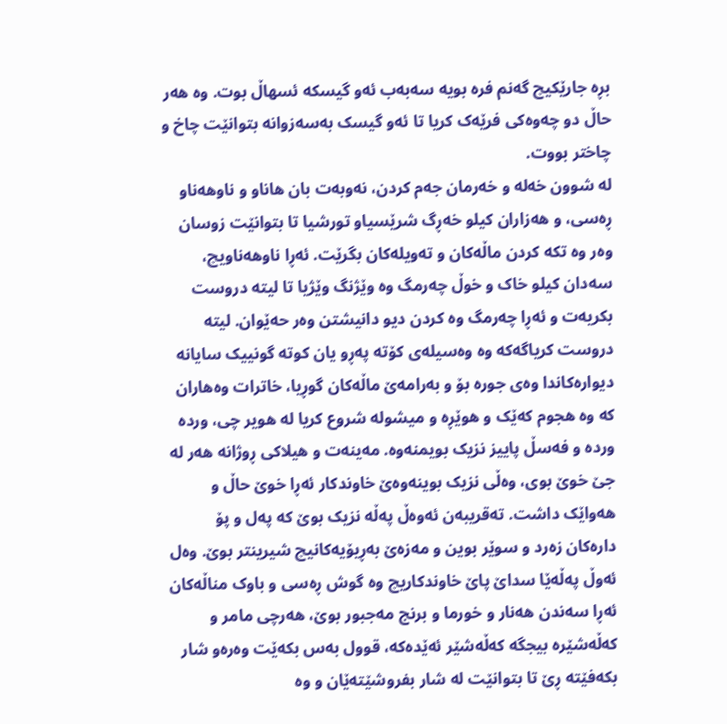بڕە جارێکیچ گەنم فرە بویە سەبەب ئەو گیسکە ئسهاڵ بوت. وە هەر حاڵ دو چەوەکی فرێەک کریا تا ئەو گیسک بەسەزوانە بتوانێت چاخ و چاختر بووت.
لە شوون خەلە و خەرمان جەم کردن، نەوبەت بان هاناو و ناوهەناو ڕەسی، و هەزاران کیلو خەڕگ شرێسیاو تورشیا تا بتوانێت زوسان وەر وە تکە کردن ماڵەکان و تەویلەکان بگرێت. ئەڕا ناوهەناویچ، سەدان کیلو خاک و خوڵ چەرمگ وە وێژنگ وێژیا تا لیتە دروست بکریەت و ئەڕا چەرمگ وە کردن دیو دانیشتن وەر حەێوان. لیتە دروست کریاگەکە وە وەسیلەی کۆتە پەڕو یان کوتە گونییک سایانە دیوارەکاندا وەی جورە بۆ و بەرامەێ ماڵەکان گوڕیا، خاترات وەهاران کە وە هجوم کەێک و هوێڕە و میشولە شروع کریا لە هویر چی، وردە وردە و فەسڵ پاییز نزیک بویمنەوە. مەینەت و هیلاکی ڕوژانە هەر لە جێ خوێ بوی، وەڵی نزیک بوینەوەێ خاوندکار ئەڕا خوێ حاڵ و هەواێک داشت. تەقریبەن ئەوەڵ پەڵە نزیک بوێ کە پەل و پۆ دارەکان زەرد و سوێر بوین و مەزەێ بەڕیۆیەکانیچ شیرینتر بوێ. وەل ئەوڵ پەڵەێا سداێ پاێ خاوندکاریچ وە گوش ڕەسی و باوک مناڵەکان ئەڕا سەندن هەنار و خورما و برنج مەجبور بوێ، هەرچی مامر و کەڵەشێرە بیجگە کەڵەشێر ئەێدەکە، قوول بەس بکەێت وەرەو شار بکەفێتە ڕێ تا بتوانێت لە شار بفروشێتەێان و وە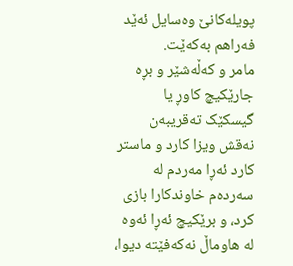پویلەکانێ وەسایل ئەێد فەراهم بەکەێت.
مامر و کەڵەشێر و بڕە جارێکیچ کاوڕ یا گیسکێک تەقریبەن نەقش ویزا کارد و ماستر کارد ئەڕا مەردم لە سەردەم خاوندکارا بازی کرد، و برێکیچ ئەڕا ئەوە لە هاوماڵ نەکەفێتە دیوا،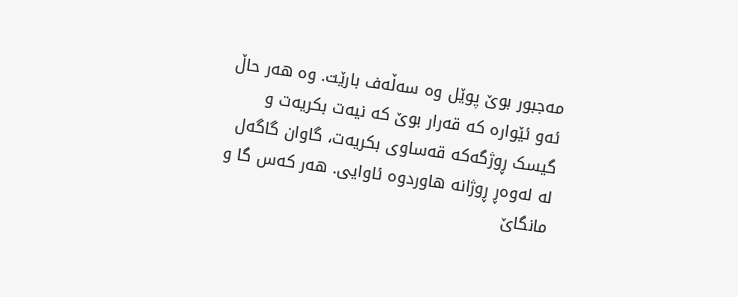مەجبور بوێ پوێل وە سەڵەف بارێت. وە هەر حاڵ ئەو ئێوارە کە قەرار بوێ کە نیەت بکریەت و گیسک ڕوژگەکە قەساوی بکریەت، گاوان گاگەل لە لەوەڕ ڕوژانە هاوردوە ئاوایی. هەر کەس گا و مانگاێ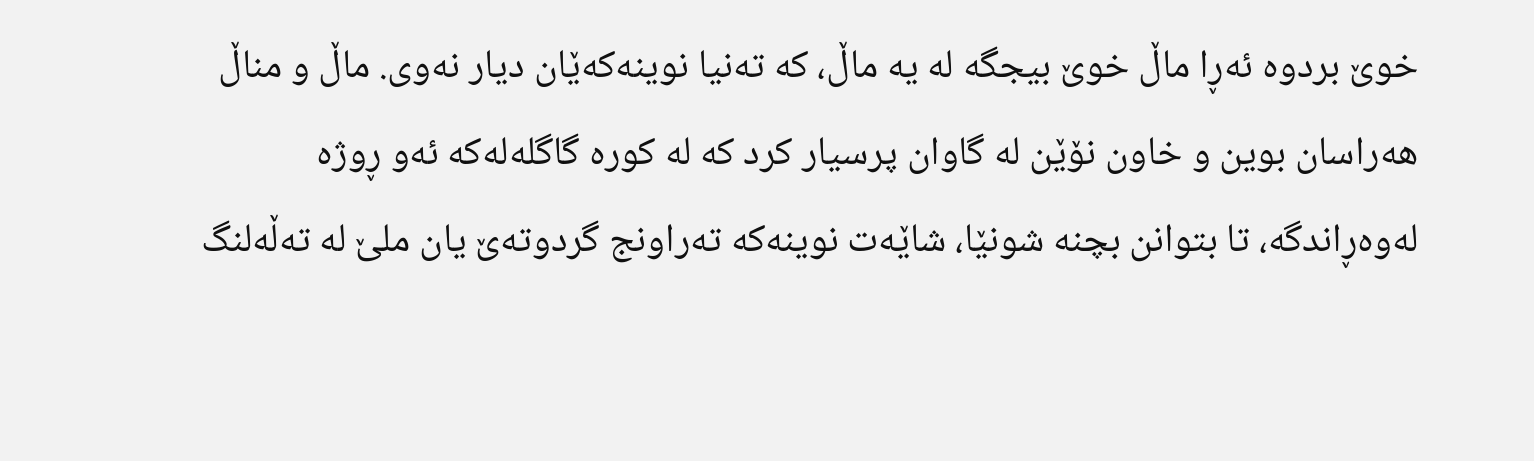خوێ بردوە ئەڕا ماڵ خوێ بیجگە لە یە ماڵ، کە تەنیا نوینەکەێان دیار نەوی. ماڵ و مناڵ هەراسان بوین و خاون نۆێن لە گاوان پرسیار کرد کە لە کورە گاگلەلەکە ئەو ڕوژە لەوەڕاندگە، تا بتوانن بچنە شونێا، شاێەت نوینەکە تەراونج گردوتەێ یان ملێ لە تەڵەلنگ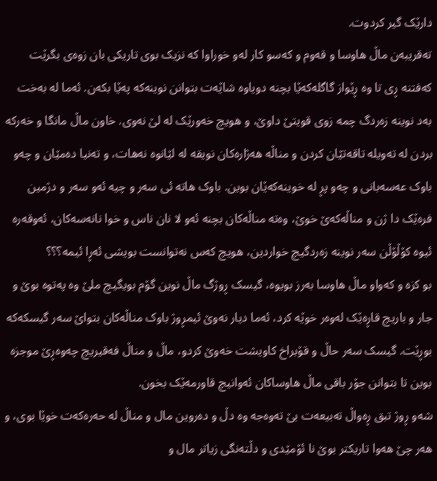دارێک گیر کردوت.
تەقریبەن ماڵ هاوسا و قەوم و کەسو کار لەو خوراوا کە نزیک بوی تاریکی بان زوەی بگرێت کەفتنە ڕی تا وە ڕێواز گاگلەکەێا بچنە دویاوە شاێەت بتوانن نوینەکە پەێا بکەن. ئەما لە بەخت بەد نوینە زەردگ چمە زوی قویتێ داوێ، و هویچ خەورێک لە لێ نەوی. خاون ماڵ مانگا و خەرکە بردن لە تەویلە تاقەتێان کردن و مناڵە هەژارەکان نویقە لە لێانوە نەهات، و تەنیا دەمێان و چەو باوک عەسەبانی و چەو پڕ لە خوینەکەێان بوین. باوک هاتە ئی سەر و چیە ئەو سەر و دژمین فرەێک دا ژن و مناڵەکەێ خوێ، وەتە مناڵەکان بچنە ئەو لا نان ناس و خوا نانەسەکان، ئەوقەرە ئیوە کۆڵۆڵن سەر نوینە زەردگیچ خواردین، هویچ کەس نەتوانست بویشی ئەڕا ئیمە؟؟؟
بو کزە و کەواو ماڵ هاوسا بەرز بویوە، گیسک ڕوژگ ماڵ نوین گۆم بویگیچ ملێ وە پەتوە بوێ و جار و باریچ قاڕەێک لەوەر خوێە کرد، ئەما دیار نەوێ ئیمڕوژ باوک مناڵەکان بتواێ سەر گیسکەکە بوڕێت. گیسک سەر حاڵ و قۆبراخ کاویشت خەوێ کردو، ماڵ و مناڵ فەقیریچ چەوەڕێ موجزە بوین تا بتوانن جۆر باقی ماڵ هاوساکان ئەوانیچ قاورمەێک بخون.
شەو ڕوژ تبق ڕەواڵ تەبیعەت بێ تەوەجە وە دڵ و دەروین مال و مناڵ لە حەرەکەت خوێا بوی، و هەر چێ هەوا تاریکتر بوێ نا ئۆمێدی و دڵتەنگی زیاتر مال و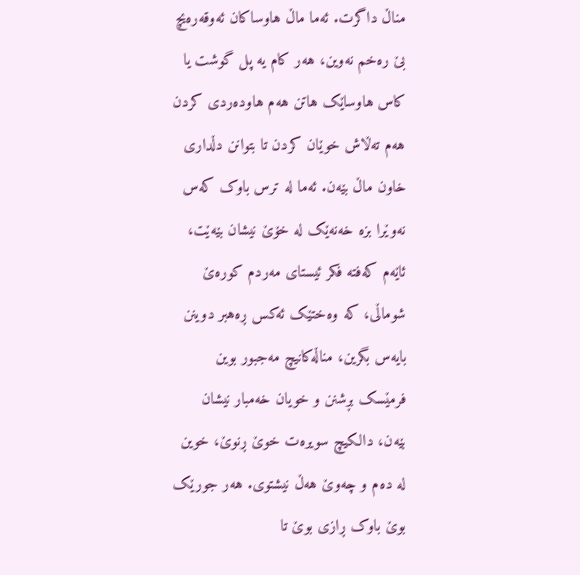مناڵ داگرت. ئەما ماڵ هاوساکان ئەوقەرەیچ بێ رەخم نەوین، هەر کام یە پل گوشت یا کاس هاوساێک هاتن هەم هاودەردی کردن هەم تەڵاش خوێان کردن تا بتوانن دڵداری خاون ماڵ بێەن. ئەما لە ترس باوک کەس نەوێرا بزە خەنەێک لە خۆێ نیشان بێەێت، ئاێەم کەفتە فکر ئیستای مەردم کورەێ شوماڵی، کە وەختێک ئەکس ڕەهبر دوینن بایەس بگرین، مناڵەکانیچ مەجبور بوین فرمێسک بڕشنن و خویان خەمبار نیشان بێەن، دالکیچ سویرەت خوێ ڕنوێ، خوین لە دەم و چەوێ هەڵ نیشتوی. هەر جورێک بوێ باوک ڕازی بوێ تا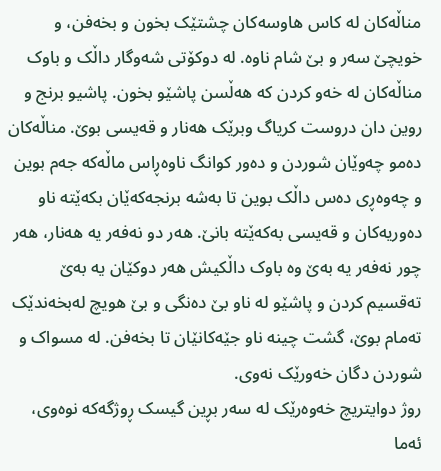مناڵەکان لە کاس هاوسەکان چشتێک بخون و بخەفن، و خویچێ سەر و بێ شام ناوە. لە دوکۆتی شەوگار داڵک و باوک مناڵەکان لە خەو کردن کە هەڵسن پاشێو بخون. پاشیو برنج و روین دان دروست کریاگ وبرێک هەنار و قەیسی بوێ. مناڵەکان دەمو چەوێان شوردن و دەور کوانگ ناوەڕاس ماڵەکە جەم بوین و چەوەڕی دەس داڵک بوین تا بەشە برنجەکەێان بکەێتە ناو دەوریەکان و قەیسی بەکەێتە بانێ. هەر دو نەفەر یە هەنار، هەر چور نەفەر یە بەێ وە باوک داڵکیش هەر دوکێان یە بەێ تەقسیم کردن و پاشێو لە ناو بێ دەنگی و بێ هویچ لەبخەندێک تەمام بوێ، گشت چینە ناو جێەکانێان تا بخەفن. لە مسواک و شوردن دگان خەورێک نەوی.
روژ دوایتریچ خەوەرێک لە سەر بڕین گیسک ڕوژگەکە نوەوی، ئەما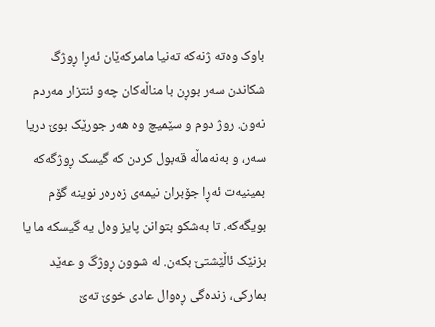باوک وەتە ژنەکە تەنیا مامرکەێان ئەڕا ڕوژگ شکاندن سەر بوڕن با مناڵەکان چەو ئنتزار مەردم نەون. روژ دوم و سێمیچ وە هەر جورێک بوێ دریا سەر، و بەنەماڵە قەبول کردن کە گیسک ڕوژگەکە بمینیەت ئەڕا جۆبران نیمەی زەرەر نوینە گۆم بویگەکە. تا بەشکو بتوانن پایز وەل یە گیسکە ما یا بزنێک ئاڵێشتێ بکەن. لە شوون ڕوژگ و عەێد بمارکی، زندەگی ڕەوال عادی خوێ تەێ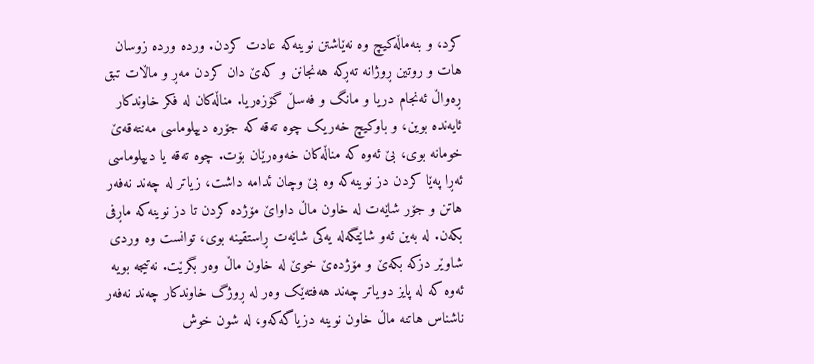کرد، و بنەماڵەکیچ وە نەێاشتن نوینەکە عادت کردن. وردە وردە زوسان هات و روتین ڕوژانە تەڕکە هەنجانن و کەێ دان کردن مەڕ و ماڵات تبق ڕەواڵ ئەنجام دریا و مانگ و فەسڵ گۆزەریا. مناڵەکان لە فکر خاوندکار ئایەندە بوین، و باوکیچ خەریک چوە تەقە کە جۆرە دیپلوماسی مەنتەقەێ خومانە بوی، بێ ئەوە کە مناڵەکان خەوەرێان بۆت. چوە تەقە یا دیپلوماسی ئەڕا پەێا کردن دز نوینەکە وە بێ وچان ئدامە داشت، زیاتر لە چەند نەفەر هاتن و جۆر شاێەت لە خاون ماڵ داواێ مۆژدە کردن تا دز نوینەکە ماڕفی بکەن. لە بەین ئەو شاێتگەلە یەکی شاێەت ڕاستقینە بوی، توانست وە وردی شاوێر دزکە بکەێ و مۆژدەێ خوێ لە خاون ماڵ وەر بگرێت. نەتیجە بویە ئەوە کە لە پایز دویاتر چەند هەفتەێک وەر لە ڕوژگ خاوندکار چەند نەفەر ناشناس هاتنە ماڵ خاون نوینە دزیاگەکەو، لە شون خوش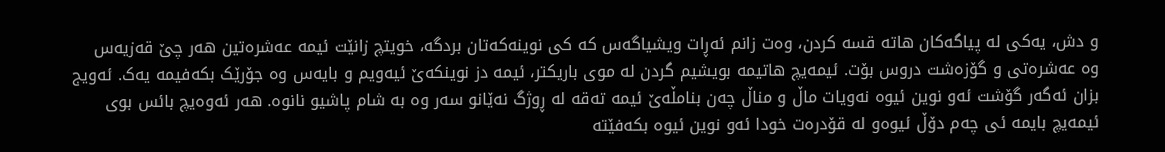و دش، یەکی لە پیاگەکان هاتە قسە کردن، وەت زانم ئەڕات ویشیاگەس کە کی نوینەکەتان بردگە، خویتچ زانێت ئیمە عەشرەتین هەر چێ قەزیەس وە عەشرەتی و گۆزەشت دروس بۆت. ئیمەیچ هاتیمە بویشیم گردن لە موی باریکتر، ئیمە دز نوینکەێ ئیەویم و بایەس وە جۆرێک بکەفیمە یەک. ئەویج بزان ئەگەر گۆشت ئەو نوین ئیوە نەویات ماڵ و مناڵ چەن بنامڵەێ ئیمە تەقە لە ڕوژگ نەێانو سەر وە بە شام پاشیو نانوە. هەر ئەوەیچ بائس بوی ئیمەیچ بایمە ئی چەم دۆڵ ئیوەو لە قۆدرەت خودا ئەو نوین ئیوە بکەفێتە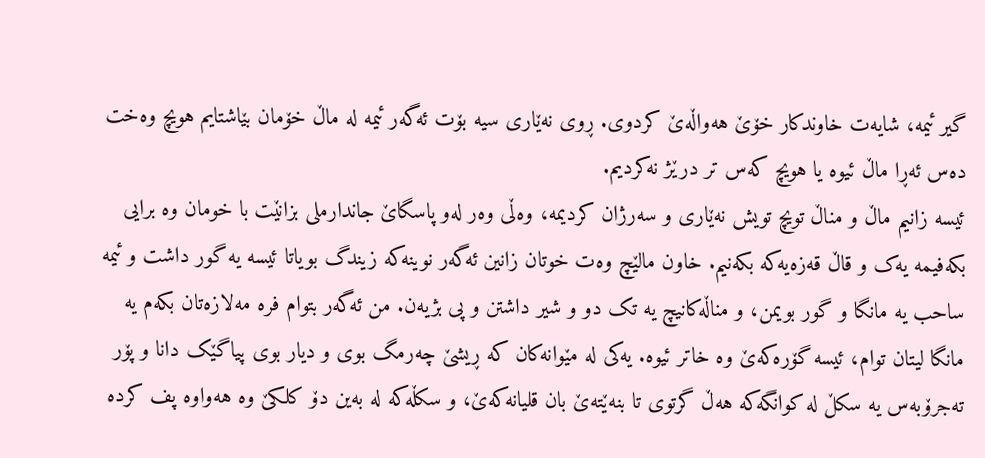گیر ئیمە، شایەت خاوندکار خۆێ هەواڵەێ کردوی. ڕوی نەێاری سیە بۆت ئەگەر ئیمە لە ماڵ خۆمان بێاشتایم هویچ وەخت دەس ئەڕا ماڵ ئیوە یا هویچ کەس تر درێژ نەکردیم.
ئیسە زانیم ماڵ و مناڵ تویچ تویش نەێاری و سەرژان کردیمە، وەڵی وەر لەو پاسگاێ جاندارملی بزانێت با خومان وە برایی بکەفیمە یەک و قاڵ قەزەیەکە بکەنیم. خاون مالێچ وەت خوتان زانین ئەگەر نوینەکە زیندگ بویاتا ئیسە یە گور داشت و ئیمە ساحب یە مانگا و گور بویمن، و مناڵەکانیچ یە تک دو و شیر داشتن و پی بژیەن. من ئەگەر بتوام فرە مەلازەتان بکەم یە مانگا لیتان توام، ئیسە گۆرەکەێ وە خاتر ئیوە. یەکی لە مێوانەکان کە ڕیشێ چەرمگ بوی و دیار بوی پیاگێک دانا و پۆر تەجرۆبەس یە سکڵ لە کوانگەکە هەڵ گرتوی تا بنەێتەێ بان قلیانەکەێ، و سکڵەکە لە بەین دۆ کلکێ وە هەواوە پف کردە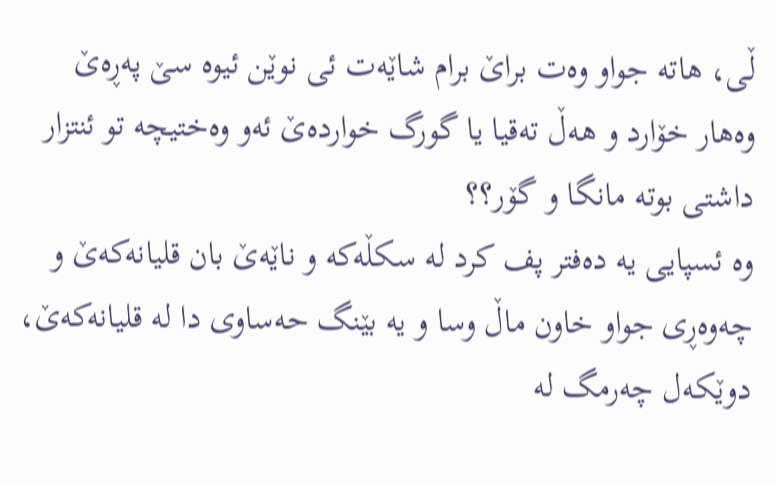ڵی، هاتە جواو وەت براێ برام شاێەت ئی نوێن ئیوە سێ پەڕەێ وەهار خۆارد و هەڵ تەقیا یا گورگ خواردەێ ئەو وەختیچە تو ئنتزار داشتی بوتە مانگا و گۆر؟؟
وە ئسپایی یە دەفتر پف کرد لە سکڵەکە و ناێەێ بان قلیانەکەێ و چەوەڕی جواو خاون ماڵ وسا و یە بێنگ حەساوی دا لە قلیانەکەێ، دوێکەل چەرمگ لە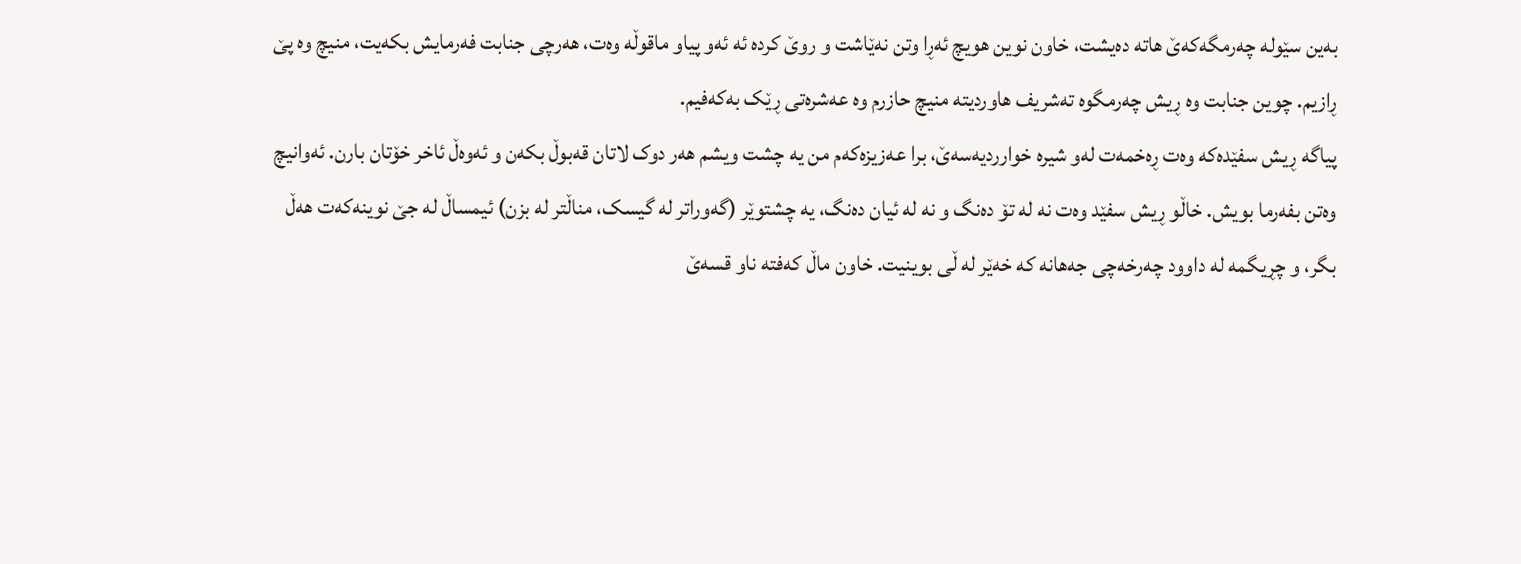بەین سێولە چەرمگەکەێ هاتە دەیشت، خاون نوین هویچ ئەڕا وتن نەێاشت و روێ کردە ئە ئەو پیاو ماقوڵە وەت، هەرچی جنابت فەرمایش بکەیت، منیچ وە پێ ڕازیم. چوین جنابت وە ڕیش چەرمگوە تەشریف هاوردیتە منیچ حازرم وە عەشرەتی ڕێک بەکەفیم.
پیاگە ڕیش سفێدەکە وەت ڕەخمەت لەو شیرە خوارردیەسەێ، برا عەزیزەکەم من یە چشت ویشم هەر دوک لاتان قەبوڵ بکەن و ئەوەڵ ئاخر خۆتان بارن. ئەوانیچ وەتن بفەرما بویش. خاڵو ڕیش سفێد وەت نە لە تۆ دەنگ و نە لە ئیان دەنگ، یە چشتوێر (گەوراتر لە گیسک، مناڵتر لە بزن) ئیمساڵ لە جێ نوینەکەت هەڵ بگر، و چڕیگمە لە داوود چەرخەچی جەهانە کە خەێر لە ڵی بوینیت. خاون ماڵ کەفتە ناو قسەێ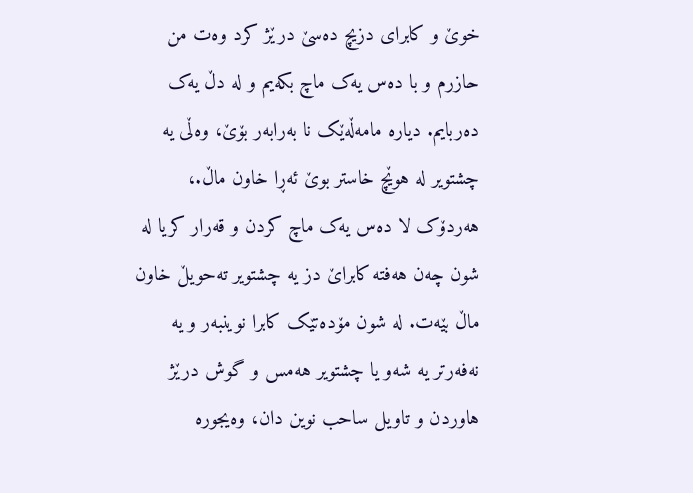خوێ و کابرای دزیچ دەسێ درێژ کرد وەت من حازرم و با دەس یەک ماچ بکەیم و لە دڵ یەک دەربایم. دیارە مامەڵەێک نا بەرابەر بۆێ، وەڵی یە چشتویر لە هوێچ خاستر بوێ ئەڕا خاون ماڵ.، هەردۆک لا دەس یەک ماچ کردن و قەرار کریا لە شون چەن هەفتە کابراێ دز یە چشتویر تەحویڵ خاون ماڵ بێەت. لە شون مۆدەتێک کابرا نوینبەر و یە نەفەرتر یە شەو یا چشتویر هەمس و گوش درێژ هاوردن و تاویل ساحب نوین دان، وەیجورە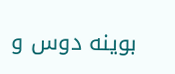بوینە دوس و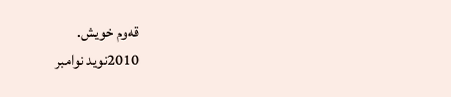قەوم خویش.
2010نوید نوامبر